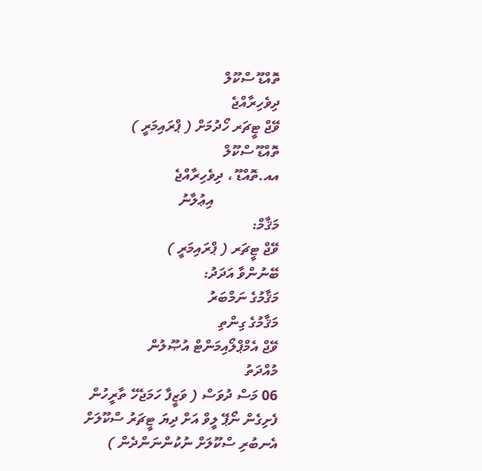ތޮއްޑޫ ސްކޫލް
ދިވެހިރާއްޖެ
ވޭޖް ޓީޗަރ ހޯދުމަށް ( ޕްރައިމަރީ )
ތޮއްޑޫ ސްކޫލް
އއ.ތޮއްޑޫ ، ދިވެހިރާއްޖެ
                  އިޢުލާނު
މަޤާމް:
ވޭޖް ޓީޗަރ ( ޕްރައިމަރީ )
ބޭނުންވާ އަދަދު:
މަޤާމުގެ ނަމްބަރު
މަޤާމުގެ ގިންތި
ވޭޖް އެމްޕްލޯއިމަންޓް އުޞޫލުން
މުއްދަތު
06 މަސް ދުވަސް ( ވަޒީފާ ހަމަޖެހޭ ތާރީހުން ފެށިގެން ނޯޕޭ ލީވް އަށް ދިޔަ ޓީޗަރު ސްކޫލަށް އެނބުރި ސްކޫލަށް ނުކުންނަންދެން )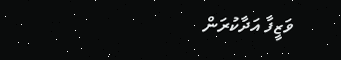ވަޒީފާ އަދާކުރަން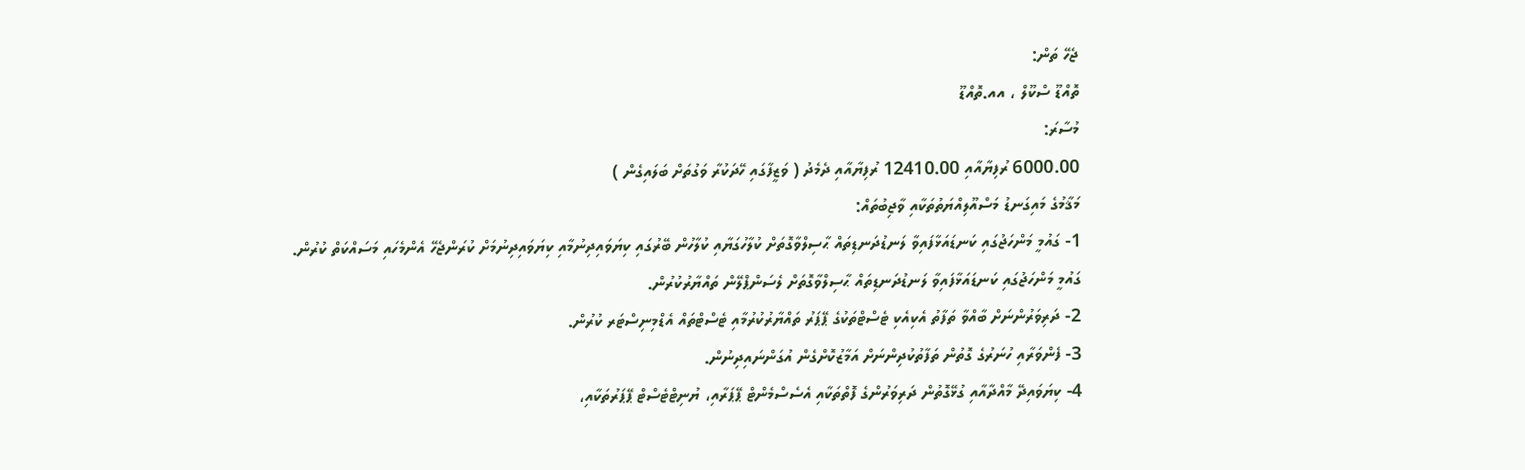ޖެހޭ ތަން:
ތޮއްޑޫ ސްކޫލް ، އއ.ތޮއްޑޫ
މުސާރަ:
6000.00 ރުފިޔާއާއި 12410.00 ރުފިޔާއާއި ދެމެދު ( ވަޒީފާގައި ހޭދަކުރާ ވަގުތަށް ބަލައިގެން )
މަޤާމުގެ މައިގަނޑު މަސްއޫލިއްޔަތުތަކާއި ވާޖިބުތައް:
1- ގައުމީ މަންހަޖުގައި ކަނޑައަޅާފައިވާ ލަނޑުދަނޑިތައް ޙާސިލްވާގޮތަށް ކުލާހުގަޔާއި ކުލާހުން ބޭރުގައި ކިޔަވައިދިނުމާއި ކިޔަވައިދިނުމަށް ކުރަންޖެހޭ އެންމެހައި މަސައްކަތް ކުރުން.
ގައުމީ މަންހަޖުގައި ކަނޑައަޅާފައިވާ ލަނޑުދަނޑިތައް ޙާސިލްވާގޮތަށް ލެސަންޕްލޭން ތައްޔާރުކުރުން.
2- ދަރިވަރުންނަށް ބާއްވާ ތަފާތު އެކިއެކި ޓެސްޓްތަކުގެ ޕޭޕަރު ތައްޔާރުކުރުމާއި ޓެސްޓްތައް އެޑްމިނިސްޓަރ ކުރުން.
3- ފެންވަރާއި ހުނަރުގެ ގޮތުން ތަފާތުކުދިންނަށް އަމާޒުކޮށްގެން އުގަންނައިދިނުން.
4- ކިޔަވައިދޭ މާއްދާއާއި ގުޅޭގޮތުން ދަރިވަރުންގެ ފޮތްތަކާއި އެސެސްމެންޓް ޕޭޕަރާއި، ޔުނިޓްޓެސްޓް ޕޭޕަރުތަކާއި،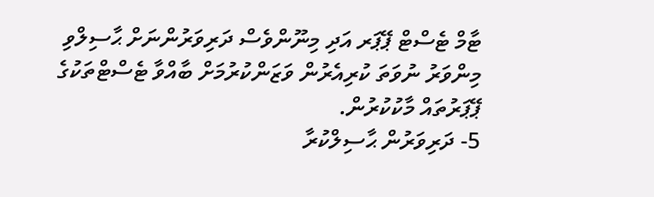ޓާމް ޓެސްޓް ޕޭޕަރ އަދި މިނޫންވެސް ދަރިވަރުންނަށް ޙާސިލްވި މިންވަރު ނުވަތަ ކުރިއެރުން ވަޒަންކުރުމަށް ބާއްވާ ޓެސްޓްތަކުގެ ޕޭޕަރުތައް މާކުކުރުން.
5- ދަރިވަރުން ޙާސިލްކުރާ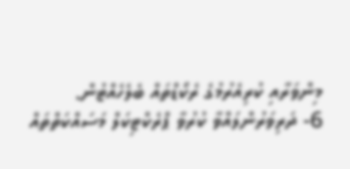މިންވަރާއި ކުރިއެރުމުގެ ރެކޯޑްތައް ބެލެހެއްޓުން.
6- ދަރިވަރުންލައްވާ ކުރުވާ ޕްރެކްޓިކަލް މަސައްކަތްތައް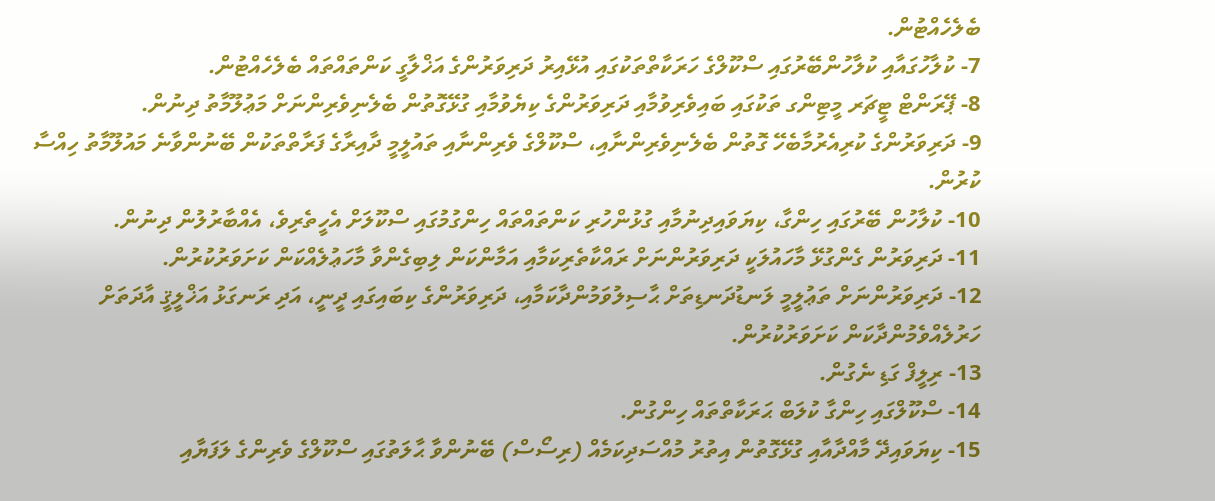ބެލެހެއްޓުން.
7- ކުލާހުގައާއި ކުލާހުންބޭރުގައި ސްކޫލްގެ ހަރަކާތްތަކުގައި އުޅޭއިރު ދަރިވަރުންގެ އަޚްލާގީ ކަންތައްތައް ބެލެހެއްޓުން.
8- ޕޭރަންޓް ޓީޗަރ މީޓިންގ ތަކުގައި ބައިވެރިވުމާއި ދަރިވަރުންގެ ކިޔެވުމާއި ގުޅޭގޮތުން ބެލެނިވެރިންނަށް މަޢުލޫމާތު ދިނުން.
9- ދަރިވަރުންގެ ކުރިއެރުމާބެހޭ ގޮތުން ބެލެނިވެރިންނާއި، ސްކޫލްގެ ވެރިންނާއި ތައުލީމީ ދާއިރާގެ ފަރާތްތަކުން ބޭނުންވާނެ މައުލޫމާތު ހިއްސާ ކުރުން.
10- ކުލާހުން ބޭރުގައި ހިންގާ، ކިޔަވައިދިނުމާއި ގުޅުންހުރި ކަންތައްތައް ހިންގުމުގައި ސްކޫލަށް އެހީތެރިވެ، އެއްބާރުލުން ދިނުން.
11- ދަރިވަރުން ގެންގުޅޭ މާހައުލަކީ ދަރިވަރުންނަށް ރައްކާތެރިކަމާއި އަމާންކަން ލިބިގެންވާ މާހަޢުލެއްކަން ކަށަވަރުކުރުން.
12- ދަރިވަރުންނަށް ތަޢުލީމީ ލަނޑުދަނޑިތަށް ޙާސިލުވަމުންދާކަމާއި، ދަރިވަރުންގެ ކިބައިގައި ދީނީ، އަދި ރަނގަޅު އަޚްލީޤީ އާދަތަށް ހަރުލެއްވެމުންދާކަން ކަށަވަރުކުރުން.
13- ރިލީފް ގަޑި ނެގުން.
14- ސްކޫލްގައި ހިންގާ ކުލަބް ޙަރަކާތްތައް ހިންގުން.
15- ކިޔަވައިދޭ މާއްދާއާއި ގުޅޭގޮތުން އިތުރު މުއްސަދިކަމެއް (ރިސޯސް) ބޭނުންވާ ޙާލަތުގައި ސްކޫލްގެ ވެރިންގެ ލަފަޔާއި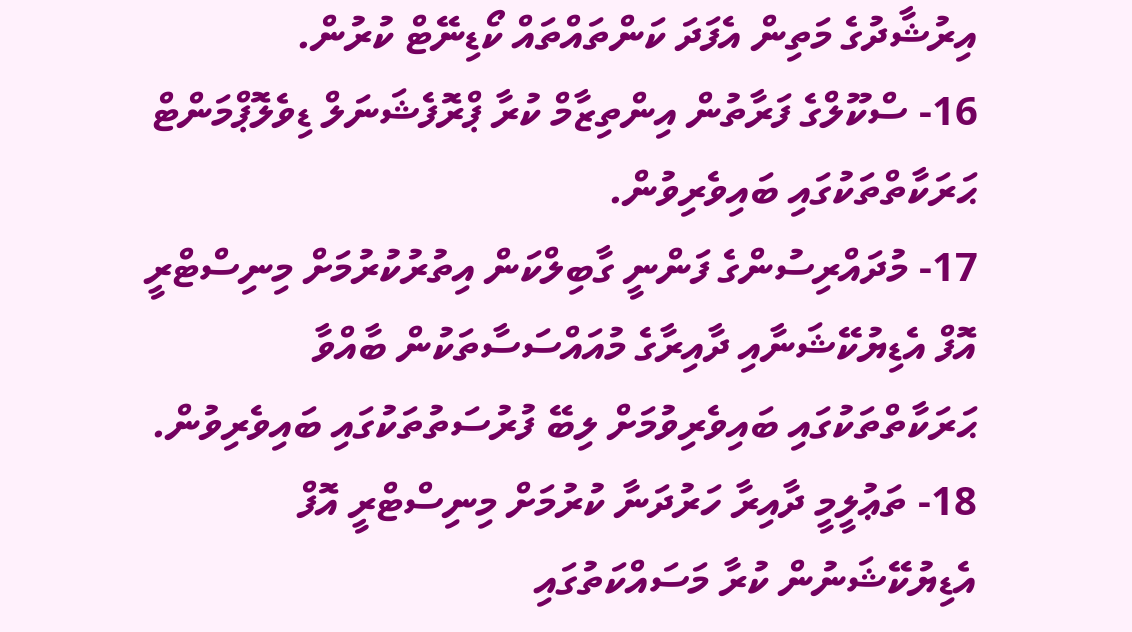އިރުޝާދުގެ މަތިން އެފަދަ ކަންތައްތައް ކޯޑިނޭޓް ކުރުން.
16- ސްކޫލްގެ ފަރާތުން އިންތިޒާމް ކުރާ ޕްރޮފެޝަނަލް ޑިވެލޮޕްމަންޓް ޙަރަކާތްތަކުގައި ބައިވެރިވުން.
17- މުދައްރިސުންގެ ފަންނީ ގާބިލްކަން އިތުރުކުރުމަށް މިނިސްޓްރީ އޮފް އެޑިޔުކޭޝަނާއި ދާއިރާގެ މުއައްސަސާތަކުން ބާއްވާ ޙަރަކާތްތަކުގައި ބައިވެރިވުމަށް ލިބޭ ފުރުސަތުތަކުގައި ބައިވެރިވުން.
18- ތަޢުލީމީ ދާއިރާ ހަރުދަނާ ކުރުމަށް މިނިސްޓްރީ އޮފް އެޑިޔުކޭޝަނުން ކުރާ މަސައްކަތުގައި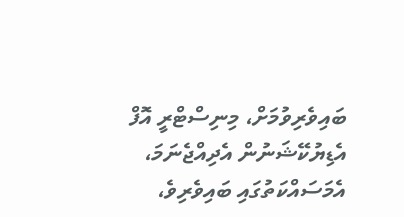ބައިވެރިވުމަށް، މިނިސްޓްރީ އޮފް އެޑިޔުކޭޝަނުން އެދިއްޖެނަމަ، އެމަސައްކަތުގައި ބައިވެރިވެ،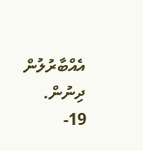އެއްބާރުލުން ދިނުން.
19-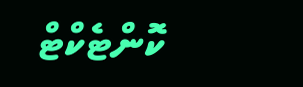ކޮންޓެކްޓް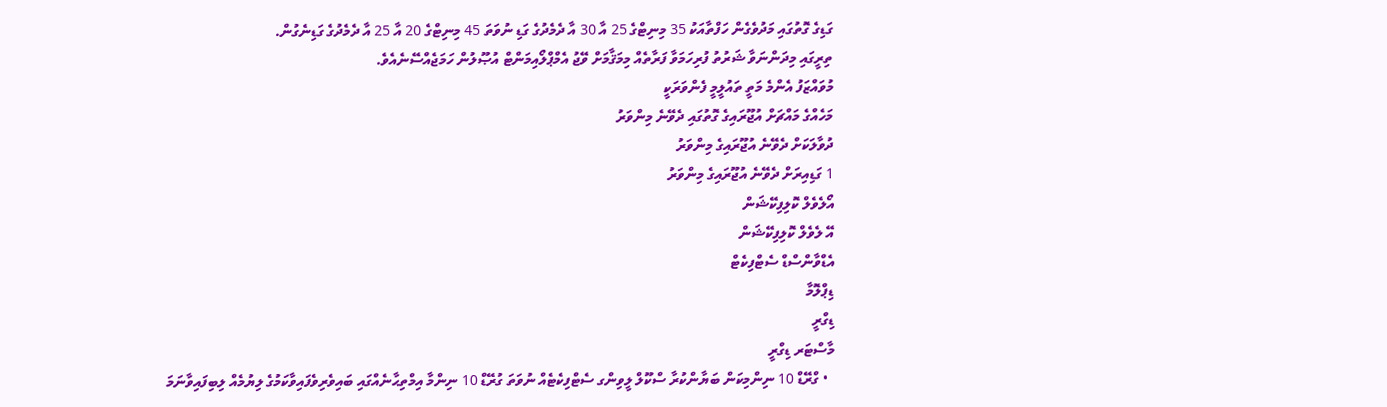ގަޑިގެ ގޮތުގައި މަދުވެގެން ހަފްތާއަކު 35 މިނިޓްގެ 25 އާ 30 އާ ދެމެދުގެ ގަޑި ނުވަތަ 45 މިނިޓްގެ 20 އާ 25 އާ ދެމެދުގެ ގަޑިނެގުން.
ތިރީގައި މިދަންނަވާ ޝަރުތު ފުރިހަމަވާ ފަރާތެއް މިމަޤާމަށް ވޭޖު އެމްޕްލޯއިމަންޓް އުޞޫލުން ހަމަޖެއްސޭނެއެވެ.
މުވައްޒަފު އެންމެ މަތީ ތައުލީމީ ފެންވަރަކީ
މަހެއްގެ މައްޗަށް އުޖޫރައިގެ ގޮތުގައި ދެވޭނެ މިންވަރު
ދުވާލަކަށް ދެވޭނެ އުޖޫރައިގެ މިންވަރު
1 ގަޑިއިރަށް ދެވޭނެ އުޖޫރައިގެ މިންވަރު
އޯލެވެލް ކޮލިފިކޭޝަން
އޭ ލެވެލް ކޮލިފިކޭޝަން
އެޑްވާންސްޑް ސެޓްފިކެޓް
ޑިޕްލޮމާ
ޑިގްރީ
މާސްޓަރ ޑިގްރީ
  • ގްރޭޑް 10 ނިންމިކަން ބަޔާންކުރާ ސްކޫލް ލީވިންގ ސެޓްފިކެޓެއް ނުވަތަ ގުރޭޑް 10 ނިންމާ އިމްތިޙާނެއްގައި ބައިވެރިވެފައިވާކަމުގެ ލިޔުމެއް ލިބިފައިވާނަމަ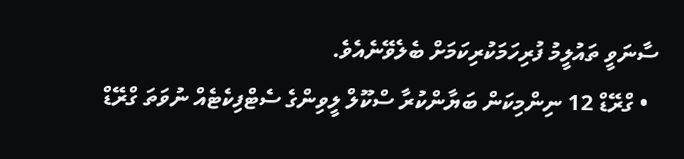ސާނަވީ ތައުލީމު ފުރިހަމަކުރިކަމަށް ބެލެވޭނެއެވެ.
  • ގްރޭޑް 12 ނިންމިކަން ބަޔާންކުރާ ސްކޫލް ލީވިންގެ ސެޓްފިކެޓެއް ނުވަތަ ގްރޭޑް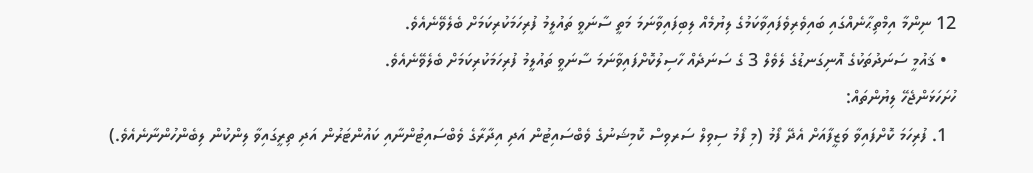12 ނިންމާ އިމްތިޙާނެއްގައި ބައިވެރިވެފައިވާކަމުގެ ލިޔުމެއް ލިބިފައިވާނަމަ މަތީ ސާނަވީ ތައުލީމު ފުރިހަމަކުރިކަމަށް ބެލެވޭނެއެވެ.
  • ޤައުމީ ސަނަދުތަކުގެ އޮނިގަނޑުގެ ލެވެލް 3 ގެ ސަނަދެއް ހާސިލުކޮށްފައިވާނަމަ ސާނަވީ ތައުލީމު ފުރިހަމަކުރިކަމަށް ބެލެވޭނެއެވެ.
ހުށަހަޅަންޖެހޭ ލިޔުންތައް:
  1. ފުރިހަމަ ކޮށްފައިވާ ވަޒީފާއަށް އެދޭ ފޯމު (މި ފޯމު ސިވިލް ސަރވިސް ކޮމިޝަނުގެ ވެބްސައިޓުން އަދި އިދާރާގެ ވެބްސައިޓުންނާއި ކައުންޓަރުން އަދި ތިރީގައިވާ ލިންކުން ލިބެންހުންނާނެއެވެ.)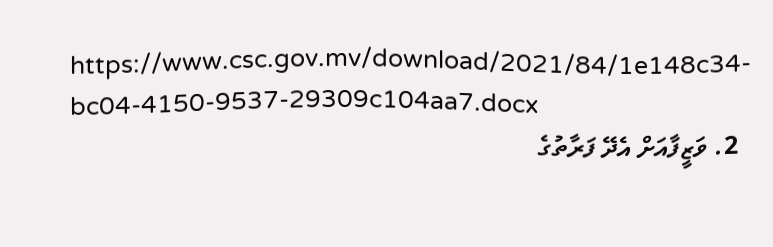https://www.csc.gov.mv/download/2021/84/1e148c34-bc04-4150-9537-29309c104aa7.docx
  2. ވަޒީފާއަށް އެދޭ ފަރާތުގެ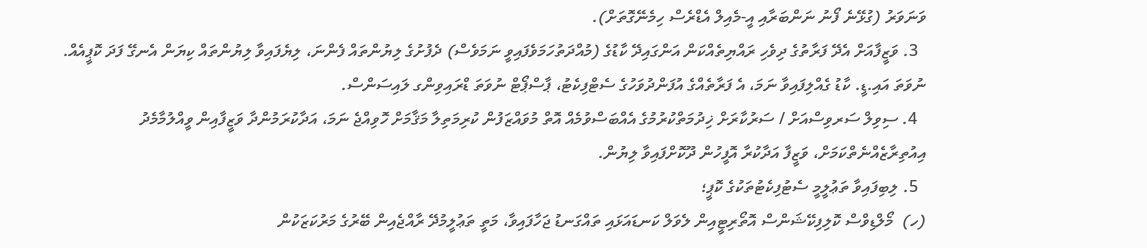ވަނަވަރު (ގުޅޭނެ ފޯނު ނަންބަރާއި އީ-މެއިލް އެޑްރެސް ހިމެނޭގޮތަށް).
  3. ވަޒީފާއަށް އެދޭ ފަރާތުގެ ދިވެހި ރައްޔިތެއްކަން އަންގައިދޭ ކާޑުގެ (މުއްދަތުހަމަވެފައިވީ ނަމަވެސް) ދެފުށުގެ ލިޔުންތައް ފެންނަ، ލިޔެފައިވާ ލިޔުންތައް ކިޔަން އެނގޭ ފަދަ ކޮޕީއެއް. ނުވަތަ އައި.ޑީ. ކާޑު ގެއްލިފައިވާ ނަމަ، އެ ފަރާތެއްގެ އުފަންދުވަހުގެ ސެޓްފިކެޓު، ޕާސްޕޯޓް ނުވަތަ ޑްރައިވިންގ ލައިސަންސް.
  4. ސިވިލް ސަރވިސްއަށް / ސަރުކާރަށް ޚިދުމަތްކުރުމުގެ އެއްބަސްވުމެއް އޮތް މުވައްޒަފުން ކުރިމަތިލާ މަޤާމަށް ހޮވިއްޖެ ނަމަ، އަދާކުރަމުންދާ ވަޒީފާއިން ވީއްލުމާމެދު އިއުތިރާޒެއްނެތްކަމަށް، ވަޒީފާ އަދާކުރާ އޮފީހުން ދޫކޮށްފައިވާ ލިޔުން.
  5. ލިބިފައިވާ ތަޢުލީމީ ސެޓުފިކެޓުތަކުގެ ކޮޕީ؛
(ހ)  މޯލްޑިވްސް ކޮލިފިކޭޝަންސް އޮތޯރިޓީއިން ލެވަލް ކަނޑައަޅައި ތައްގަނޑު ޖަހާފައިވާ، މަތީ ތަޢުލީމުދޭ ރާއްޖެއިން ބޭރުގެ މަރުކަޒަކުން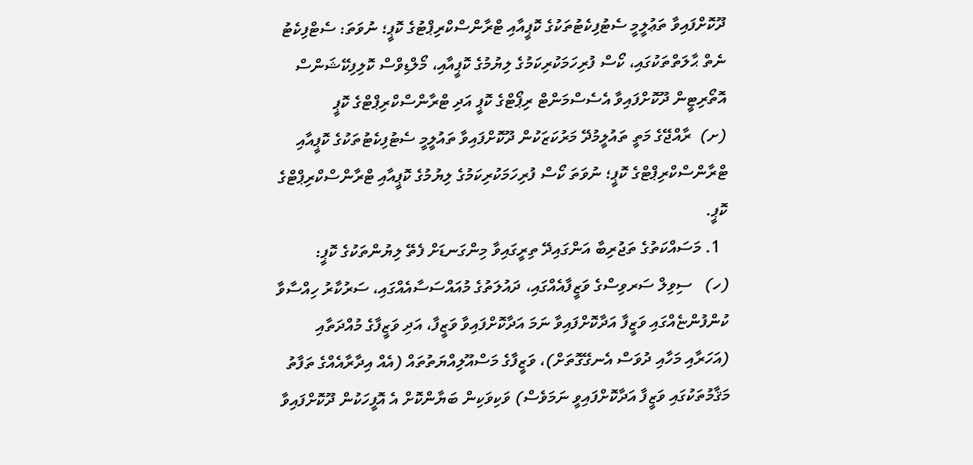ދޫކޮށްފައިވާ ތަޢުލީމީ ސެޓުފިކެޓުތަކުގެ ކޮޕީއާއި ޓްރާންސްކްރިޕްޓުގެ ކޮޕީ؛ ނުވަތަ: ސެޓްފިކެޓު ނެތް ޙާލަތްތަކުގައި، ކޯސް ފުރިހަމަކުރިކަމުގެ ލިޔުމުގެ ކޮޕީއާއި، މޯލްޑިވްސް ކޮލިފިކޭޝަންސް އޮތޯރިޓީން ދޫކޮށްފައިވާ އެސެސްމަންޓް ރިޕޯޓްގެ ކޮޕީ އަދި ޓްރާންސްކްރިޕްޓްގެ ކޮޕީ
(ށ)  ރާއްޖޭގެ މަތީ ތައުލީމުދޭ މަރުކަޒަކުން ދޫކޮށްފައިވާ ތައުލީމީ ސެޓުފިކެޓުތަކުގެ ކޮޕީއާއި ޓްރާންސްކްރިޕްޓްގެ ކޮޕީ؛ ނުވަތަ ކޯސް ފުރިހަމަކުރިކަމުގެ ލިޔުމުގެ ކޮޕީއާއި ޓްރާންސްކްރިޕްޓްގެ ކޮޕީ.
  1. މަސައްކަތުގެ ތަޖުރިބާ އަންގައިދޭ ތިރީގައިވާ މިންގަނޑަށް ފެތޭ ލިޔުންތަކުގެ ކޮޕީ:
(ހ)   ސިވިލް ސަރވިސްގެ ވަޒީފާއެއްގައި، ދައުލަތުގެ މުއައްސަސާއެއްގައި، ސަރުކާރު ހިއްސާވާ ކުންފުންޏެއްގައި ވަޒީފާ އަދާކޮށްފައިވާ ނަމަ އަދާކޮށްފައިވާ ވަޒީފާ، އަދި ވަޒީފާގެ މުއްދަތާއި (އަހަރާއި މަހާއި ދުވަސް އެނގޭގޮތަށް)، ވަޒީފާގެ މަސްއޫލިއްޔަތުތައް (އެއް އިދާރާއެއްގެ ތަފާތު މަޤާމުތަކުގައި ވަޒީފާ އަދާކޮށްފައިވީ ނަމަވެސް) ވަކިވަކިން ބަޔާންކޮށް އެ އޮފީހަކުން ދޫކޮށްފައިވާ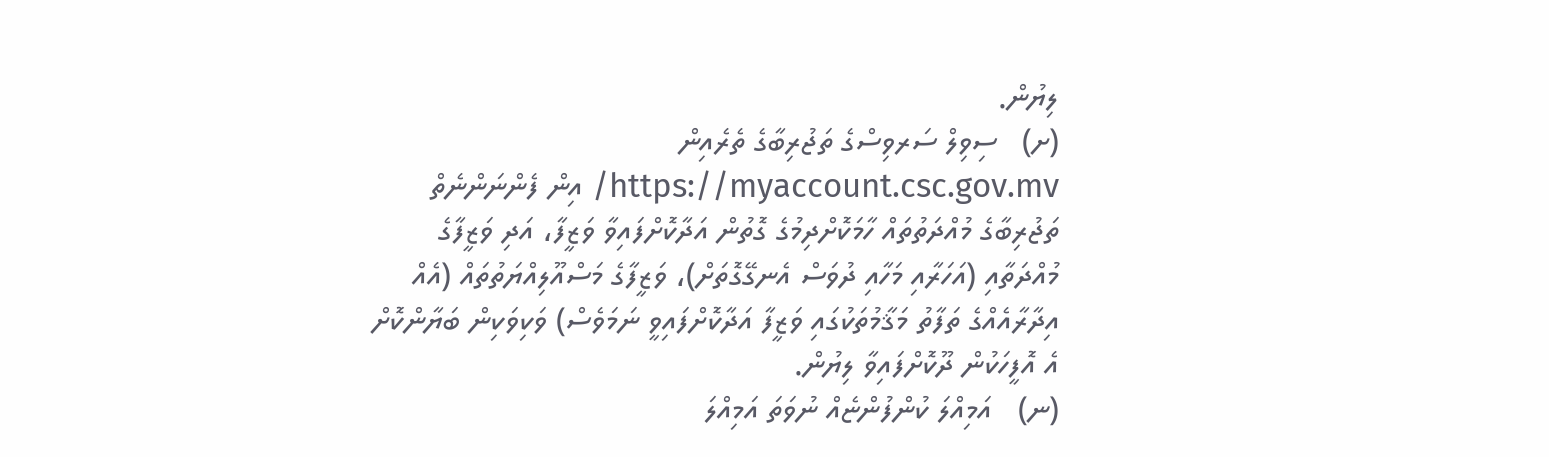ލިޔުން.
(ށ)   ސިވިލް ސަރވިސްގެ ތަޖުރިބާގެ ތެރެއިން https://myaccount.csc.gov.mv/ އިން ފެންނަންނެތް ތަޖުރިބާގެ މުއްދަތުތައް ހާމަކޮށްދިމުގެ ގޮތުން އަދާކޮށްފައިވާ ވަޒީފާ، އަދި ވަޒީފާގެ މުއްދަތާއި (އަހަރާއި މަހާއި ދުވަސް އެނގޭގޮތަށް)، ވަޒީފާގެ މަސްއޫލިއްޔަތުތައް (އެއް އިދާރާއެއްގެ ތަފާތު މަޤާމުތަކުގައި ވަޒީފާ އަދާކޮށްފައިވީ ނަމަވެސް) ވަކިވަކިން ބަޔާންކޮށް އެ އޮފީހަކުން ދޫކޮށްފައިވާ ލިޔުން.
(ނ)   އަމިއްލަ ކުންފުންޏެއް ނުވަތަ އަމިއްލަ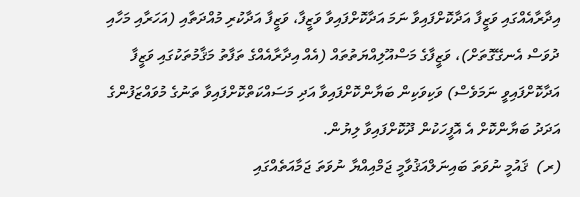އިދާރާއެއްގައި ވަޒީފާ އަދާކޮށްފައިވާ ނަމަ އަދާކޮށްފައިވާ ވަޒީފާ، ވަޒީފާ އަދާކުރި މުއްދަތާއި (އަހަރާއި މަހާއި ދުވަސް އެނގޭގޮތަށް)، ވަޒީފާގެ މަސްއޫލިއްޔަތުތައް (އެއް އިދާރާއެއްގެ ތަފާތު މަޤާމުތަކުގައި ވަޒީފާ އަދާކޮށްފައިވީ ނަމަވެސް) ވަކިވަކިން ބަޔާންކޮށްފައިވާ އަދި މަސައްކަތްކޮށްފައިވާ ތަނުގެ މުވައްޒަފުންގެ އަދަދު ބަޔާންކޮށް އެ އޮފީހަކުން ދޫކޮށްފައިވާ ލިޔުން.
(ރ)  ޤައުމީ ނުވަތަ ބައިނަލްއަޤުވާމީ ޖަމްއިއްޔާ ނުވަތަ ޖަމާއަތެއްގައި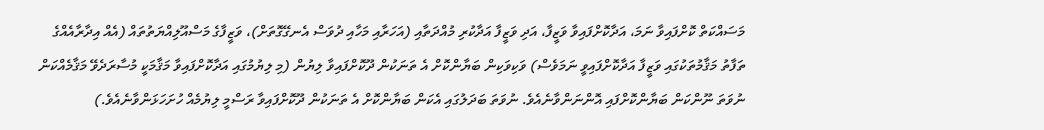މަސައްކަތް ކޮށްފައިވާ ނަމަ، އަދާކޮށްފައިވާ ވަޒީފާ، އަދި ވަޒީފާ އަދާކުރި މުއްދަތާއި (އަހަރާއި މަހާއި ދުވަސް އެނގޭގޮތަށް)، ވަޒީފާގެ މަސްއޫލިއްޔަތުތައް (އެއް އިދާރާއެއްގެ ތަފާތު މަޤާމުތަކުގައި ވަޒީފާ އަދާކޮށްފައިވީ ނަމަވެސް) ވަކިވަކިން ބަޔާންކޮށް އެ ތަނަކުން ދޫކޮށްފައިވާ ލިޔުން (މި ލިޔުމުގައި އަދާކޮށްފައިވާ މަޤާމަކީ މުސާރަދެވޭ މަޤާމެއްކަން ނުވަތަ ނޫންކަން ބަޔާންކޮށްފައި އޮންނަންވާނެއެވެ. ނުވަތަ ބަދަލުގައި އެކަން ބަޔާންކޮށް އެ ތަނަކުން ދޫކޮށްފައިވާ ރަސްމީ ލިޔުމެއް ހުށަހަޅަންވާނެއެވެ.)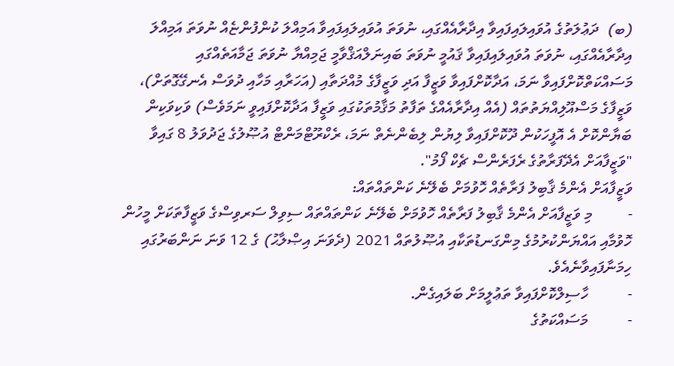(ބ)  ދަޢުލަތުގެ އުވައިލައިފައިވާ އިދާރާއެއްގައި، ނުވަތަ އުވައިލައިފައިވާ އަމިއްލަ ކުންފުންޏެއް ނުވަތަ އަމިއްލަ އިދާރާއެއްގައި، ނުވަތަ އުވައިލައިފައިވާ ޤައުމީ ނުވަތަ ބައިނަލްއަޤްވާމީ ޖަމިއްޔާ ނުވަތަ ޖަމާއަތެއްގައި މަސައްކަތްކޮށްފައިވާ ނަމަ، އަދާކޮށްފައިވާ ވަޒީފާ އަދި ވަޒީފާގެ މުއްދަތާއި (އަހަރާއި މަހާއި ދުވަސް އެނގޭގޮތަށް)، ވަޒީފާގެ މަސްއޫލިއްޔަތުތައް (އެއް އިދާރާއެއްގެ ތަފާތު މަޤާމުތަކުގައި ވަޒީފާ އަދާކޮށްފައިވީ ނަމަވެސް) ވަކިވަކިން ބަޔާންކޮށް އެ އޮފީހަކުން ދޫކޮށްފައިވާ ލިޔުން ލިބެންނެތް ނަމަ، ރެކްރޫޓްމަންޓް އުޞޫލުގެ ޖަދުވަލު 8 ގައިވާ "ވަޒީފާއަށް އެދޭފަރާތުގެ ރެފަރެންސް ޗެކް ފޯމު".
ވަޒީފާއަށް އެންމެ ޤާބިލު ފަރާތެއް ހޮވުމަށް ބެލޭނެ ކަންތައްތައް:
-         މި ވަޒީފާއަށް އެންމެ ޤާބިލު ފަރާތެއް ހޮވުމަށް ބެލޭނެ ކަންތައްތައް ސިވިލް ސަރވިސްގެ ވަޒީފާތަކަށް މީހުން ހޮވުމާއި އައްޔަންކުރުމުގެ މިންގަނޑުތަކާއި އުޞޫލުތައް 2021 (ދެވަނަ އިޞްލާޙު) ގެ 12 ވަނަ ނަންބަރުގައި ހިމަނާފައިވާނެއެވެ.
-          ހާސިލްކޮށްފައިވާ ތަޢުލީމަށް ބަލައިގެން.
-          މަސައްކަތުގެ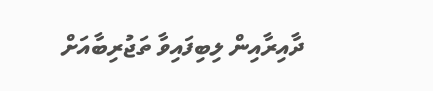ދާއިރާއިން ލިބިފައިވާ ތަޖުރިބާއަށް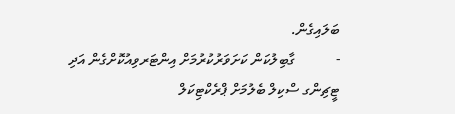ބަލައިގެން.
-           ގާބިލުކަން ކަށަވަރުކުރުމަށް އިންޓަރވިއުކޮށްގެން އަދި ޓީޗިންގ ސްކިލް ބެލުމަށް ޕްރެކްޓިކަލް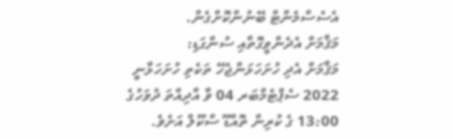އެސެސްމެންޓް ބޭނުންކޮށްގެން.
މަޤާމަށް އެދެންވީގޮތާއި ސުންގަޑި:
މަޤާމަށް އެދި ހުށަހަޅަންޖެހޭ ތަކެތި ހުށަހަޅާނީ 2022 ސެޕްޓެމްބަރ 04 ވާ އާދިއްތަ ދުވަހުގެ 13:00 ގެ ކުރިން ތޮއްޑޫ ސްކޫލް އަށެވެ.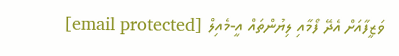ވަޒީފާއަށް އެދޭ ފޯމާއި ލިޔުންތައް އީ-މެއިލް [email protected]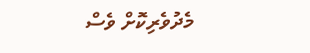މެދުވެރިކޮށް ވެސް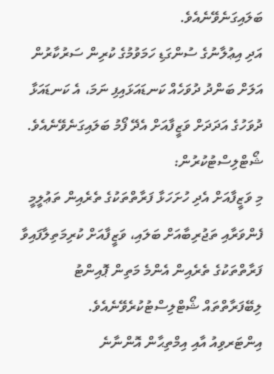ބަލައިގަނެވޭނެއެވެ.
އަދި އިޢުލާނުގެ ސުންގަޑި ހަމަވުމުގެ ކުރިން ސަރުކާރުން އަލަށް ބަންދު ދުވަހެއް ކަނޑައަޅައިފި ނަމަ، އެ ކަނޑައަޅާ ދުވަހުގެ އަދަދަށް ވަޒީފާއަށް އެދޭ ފޯމު ބަލައިގަނެވޭނެއެވެ.
ޝޯޓްލިސްޓުކުރުން:
މި ވަޒީފާއަށް އެދި ހުށަހަޅާ ފަރާތްތަކުގެ ތެރެއިން ތަޢުލީމީ ފެންވަރާއި ތަޖުރިބާއަށް ބަލައި، ވަޒީފާއަށް ކުރިމަތިލާފައިވާ ފަރާތްތަކުގެ ތެރެއިން އެންމެ މަތިން ޕޮއިންޓު ލިބޭފަރާތްތައް ޝޯޓްލިސްޓުކުރެވޭނެއެވެ.
އިންޓަރވިއު އާއި އިމްތިޙާން އޮންނާނެ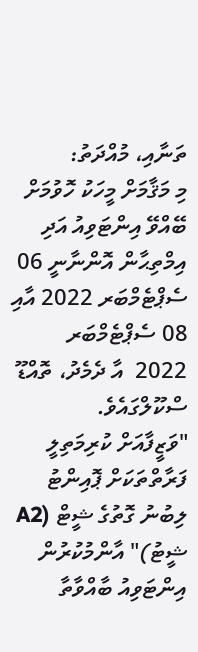ތަނާއި، މުއްދަތު:
މި މަޤާމަށް މީހަކު ހޮވުމަށް ބޭއްވޭ އިންޓަވިއު އަދި އިމްތިޙާން އޮންނާނީ 06 ސެޕްޓެމްބަރ 2022 އާއި 08 ސެޕްޓެމްބަރ 2022  އާ ދެމެދު، ތޮއްޑޫ ސްކޫލްގައެވެ.
"ވަޒީފާއަށް ކުރިމަތިލީ ފަރާތްތަކަށް ޕޮއިންޓު ލިބުނު ގޮތުގެ ޝީޓް (A2 ޝީޓު)" އާންމުކުރުން
އިންޓަވިއު ބާއްވާތާ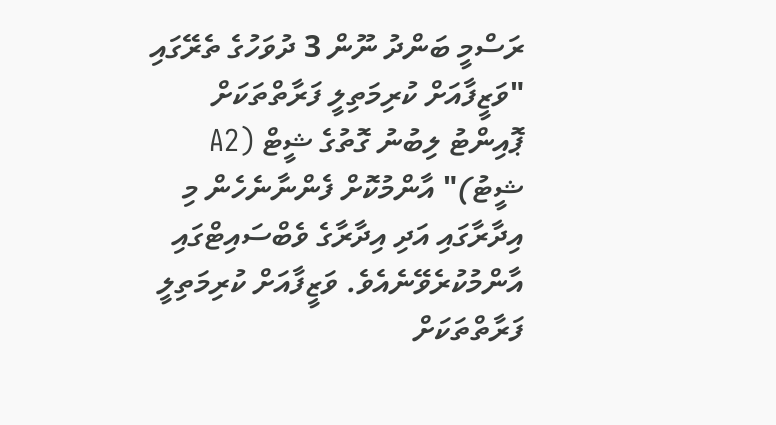ރަސްމީ ބަންދު ނޫން 3 ދުވަހުގެ ތެރޭގައި "ވަޒީފާއަށް ކުރިމަތިލީ ފަރާތްތަކަށް ޕޮއިންޓު ލިބުނު ގޮތުގެ ޝީޓް (A2 ޝީޓު)" އާންމުކޮށް ފެންނާނެހެން މި އިދާރާގައި އަދި އިދާރާގެ ވެބްސައިޓްގައި އާންމުކުރެވޭނެއެވެ. ވަޒީފާއަށް ކުރިމަތިލީ ފަރާތްތަކަށް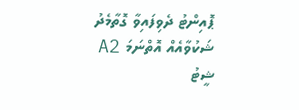ޕޮއިންޓު ދެވިފައިވާ ގޮތާމެދު ޝަކުވާއެއް އޮތްނަމަ A2 ޝީޓު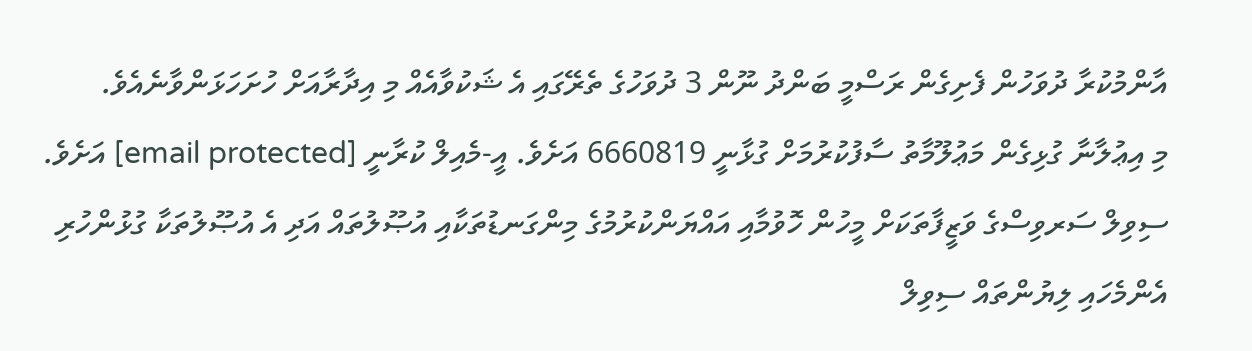އާންމުކުރާ ދުވަހުން ފެށިގެން ރަސްމީ ބަންދު ނޫން 3 ދުވަހުގެ ތެރޭގައި އެ ޝަކުވާއެއް މި އިދާރާއަށް ހުށަހަޅަންވާނެއެވެ.
މި އިޢުލާނާ ގުޅިގެން މަޢުލޫމާތު ސާފުކުރުމަށް ގުޅާނީ 6660819 އަށެވެ. އީ-މެއިލް ކުރާނީ [email protected] އަށެވެ.
ސިވިލް ސަރވިސްގެ ވަޒީފާތަކަށް މީހުން ހޮވުމާއި އައްޔަންކުރުމުގެ މިންގަނޑުތަކާއި އުޞޫލުތައް އަދި އެ އުޞޫލުތަކާ ގުޅުންހުރި އެންމެހައި ލިޔުންތައް ސިވިލް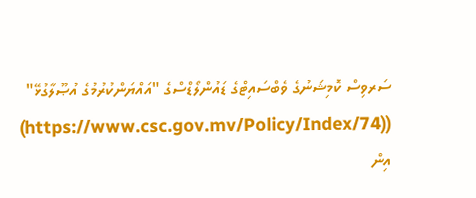ސަރވިސް ކޮމިޝަނުގެ ވެބްސައިޓްގެ ޑައުންލޯޑްސްގެ "އައްޔަންކުރުމުގެ އުޞޫލާގުޅޭ" ((https://www.csc.gov.mv/Policy/Index/74) އިން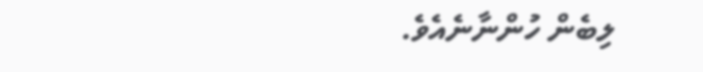ލިބެން ހުންނާނެއެވެ.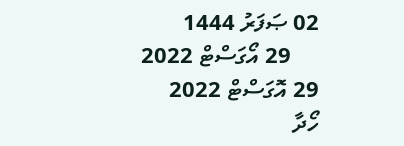02 ޞަފަރު 1444
     29 އޯގަސްޓް 2022
29 އޮގަސްޓް 2022
ހޯދާ